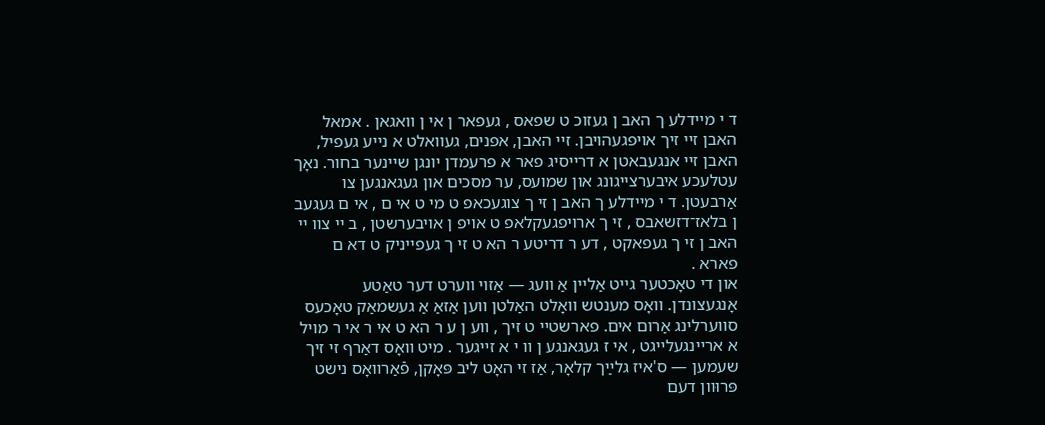ד י מײדלע ך האב ן געזוכ ט שפאס , געפאר ן אי ן װאגאן . אמאל האבן זיי זיך אויפגעהויבן. זיי האבן, אפנים, געוואלט א נייע געפיל, האבן זיי אנגעבאטן א דרייסיג פאר א פרעמדן יונגן שיינער בחור. נאָך עטלעכע איבערצייגונג און שמועס, ער מסכים און געגאנגען צו אַרבעטן. ד י מײדלע ך האב ן זי ך צוגעכאפ ט מי ט אי ם , אי ם געגעב ן בלאז־דזשאבס , זי ך ארויפגעקלאפ ט אויפ ן אויבערשטן , ב ײ צװ ײ האב ן זי ך געפאקט , דע ר דריטע ר הא ט זי ך געפײניק ט דא ם פארא .
און די טאָכטער גײט אַלײן אַ װעג ― אַזױ װערט דער טאַטע אָנגעצונדן. וואָס מענטש וואָלט האַלטן ווען אַזאַ אַ געשמאַק טאָכעס סווערלינג אַרום אים. פארשטײ ט זיך , װע ן ע ר הא ט אי ר אי ר מויל א ארײנגעלײגט , אי ז געגאנגע ן װ י א זײגער . מיט װאָס דאַרף זי זיך שעמען ― ס'איז גלײַך קלאָר, אַז זי האָט ליב פּאָקן, פֿאַרװאָס נישט פּרוּװן דעם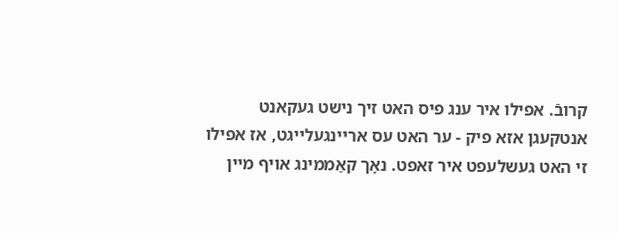קרובֿ. אפילו איר ענג פיס האט זיך נישט געקאנט אנטקעגן אזא פיק - ער האט עס ארײנגעלײגט, אז אפילו זי האט געשלעפט איר זאפט. נאָך קאַממינג אויף מיין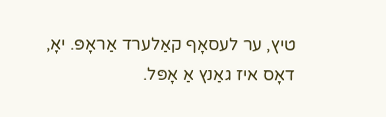טיץ, ער לעסאָף קאַלערד אַראָפּ. יאָ, דאָס איז גאַנץ אַ אָפּל.